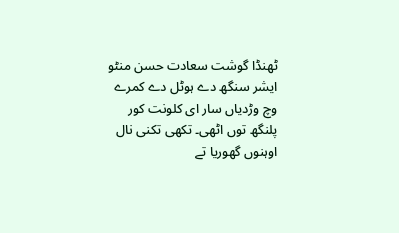ٹھنڈا گوشت سعادت حسن منٹو
ایشر سنگھ دے ہوٹل دے کمرے وچ وڑدیاں سار ای کلونت کور پلنگھ توں اٹھی۔ تکھی تکنی نال اوہنوں گھوریا تے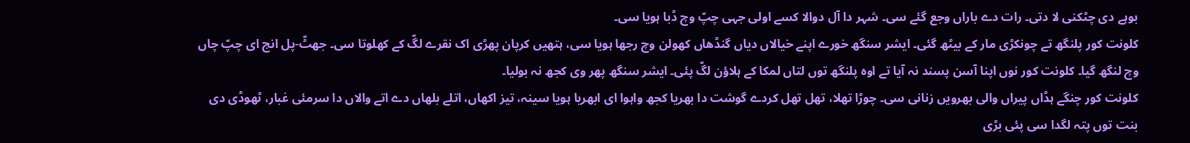بوہے دی چٹکنی لا دتی۔ رات دے باراں وجع گئے سی۔ شہر دا آل دوالا کسے اولی جہی چپّ وچ ڈبا ہویا سی۔
کلونت کور پلنگھ تے چونکڑی مار کے بیٹھ گئی۔ ایشر سنگھ خورے اپنے خیالاں دیاں گنڈھاں کھولن وچ رجھا ہویا سی، ہتھیں کرپان پھڑی اک نقرے لگّ کے کھلوتا سی۔ جھٹّ-پل انج ای چپّ چاں وچ لنگھ گیا۔ کلونت کور نوں اپنا آسن پسند نہ آیا تے اوہ پلنگھ توں لتاں لمکا کے ہلاؤن لگّ پئی۔ ایشر سنگھ پھر وی کجھ نہ بولیا۔
کلونت کور چنگے ہڈاں پیراں والی بھرویں زنانی سی۔ چوڑا تھلا، تھل تھل کردے گوشت دا بھریا کجھ واہوا ای ابھریا ہویا سینہ، تیز اکھاں، اتلے بلھاں دے اتے والاں دا سرمئی غبار، ٹھوڈی دی بنت توں پتہ لگدا سی پئی بڑی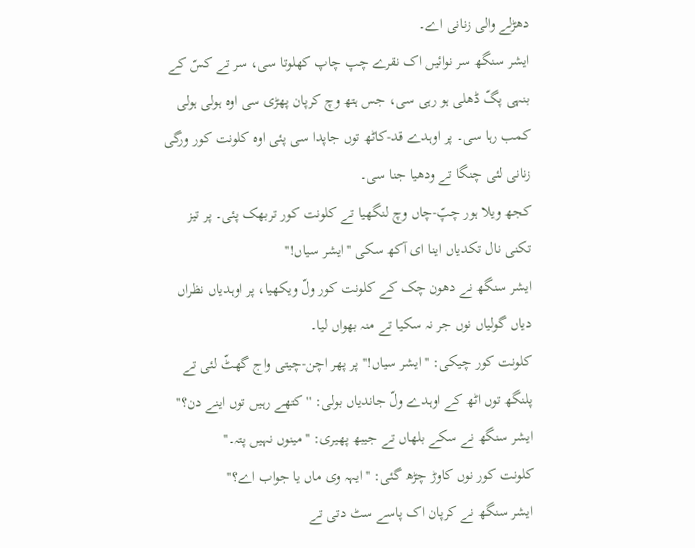دھڑلے والی زنانی اے۔
ایشر سنگھ سر نوائیں اک نقرے چپ چاپ کھلوتا سی، سر تے کسّ کے بنہی پگّ ڈھلی ہو رہی سی، جس ہتھ وچ کرپان پھڑی سی اوہ ہولی ہولی کمب رہا سی۔ پر اوہدے قد-کاٹھ توں جاپدا سی پئی اوہ کلونت کور ورگی زنانی لئی چنگا تے ودھیا جنا سی۔
کجھ ویلا ہور چپّ-چاں وچ لنگھیا تے کلونت کور تربھک پئی۔ پر تیز تکنی نال تکدیاں اینا ای آکھ سکی ''ایشر سیاں!''
ایشر سنگھ نے دھون چک کے کلونت کور ولّ ویکھیا، پر اوہدیاں نظراں دیاں گولیاں نوں جر نہ سکیا تے منہ بھواں لیا۔
کلونت کور چیکی: ''ایشر سیاں!'' پر پھر اچن-چیتی واج گھٹّ لئی تے پلنگھ توں اٹھ کے اوہدے ولّ جاندیاں بولی: ''کتھے رہیں توں اینے دن؟''
ایشر سنگھ نے سکے بلھاں تے جیبھ پھیری: ''مینوں نہیں پتہ۔''
کلونت کور نوں کاوڑ چڑھ گئی: ''ایہہ وی ماں یا جواب اے؟''
ایشر سنگھ نے کرپان اک پاسے سٹ دتی تے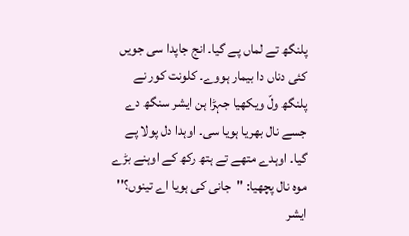پلنگھ تے لماں پے گیا۔ انج جاپدا سی جویں کئی دناں دا بیمار ہووے۔ کلونت کور نے پلنگھ ولّ ویکھیا جہڑا ہن ایشر سنگھ دے جسے نال بھریا ہویا سی۔ اوہدا دل پولا پے گیا۔ اوہدے متھے تے ہتھ رکھ کے اوہنے بڑے موہ نال پچھیا: ''جانی کی ہویا اے تینوں؟''
ایشر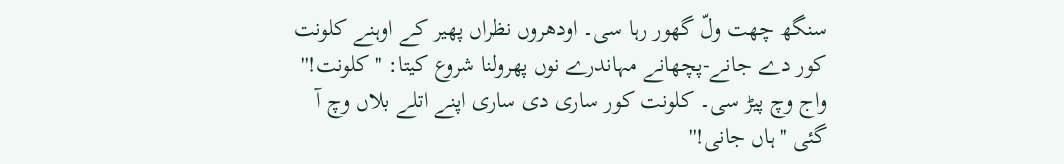سنگھ چھت ولّ گھور رہا سی۔ اودھروں نظراں پھیر کے اوہنے کلونت کور دے جانے-پچھانے مہاندرے نوں پھرولنا شروع کیتا: ''کلونت!''
واج وچ پیڑ سی۔ کلونت کور ساری دی ساری اپنے اتلے بلاں وچ آ گئی ''ہاں جانی!''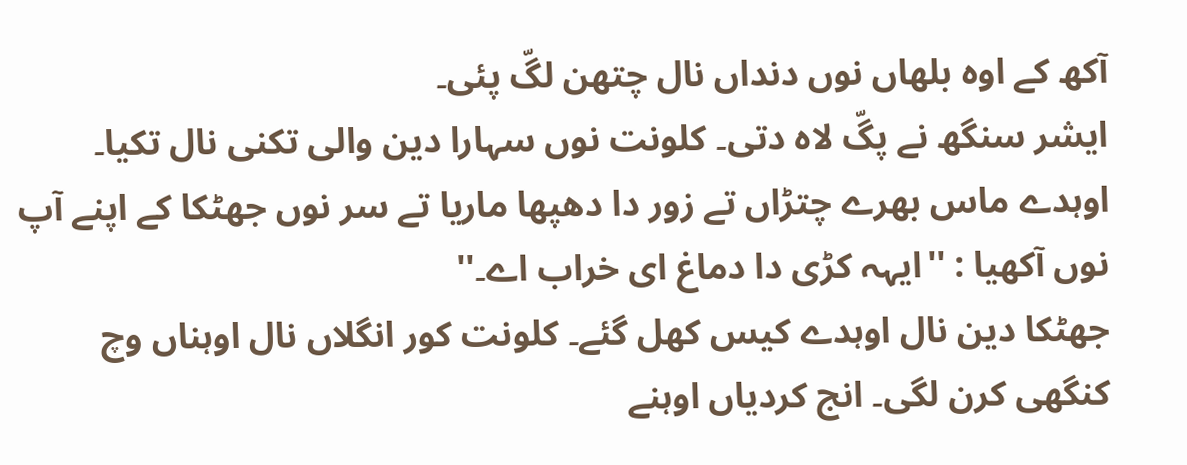آکھ کے اوہ بلھاں نوں دنداں نال چتھن لگّ پئی۔
ایشر سنگھ نے پگّ لاہ دتی۔ کلونت نوں سہارا دین والی تکنی نال تکیا۔ اوہدے ماس بھرے چتڑاں تے زور دا دھپھا ماریا تے سر نوں جھٹکا کے اپنے آپ نوں آکھیا : ''ایہہ کڑی دا دماغ ای خراب اے۔''
جھٹکا دین نال اوہدے کیس کھل گئے۔ کلونت کور انگلاں نال اوہناں وچ کنگھی کرن لگی۔ انج کردیاں اوہنے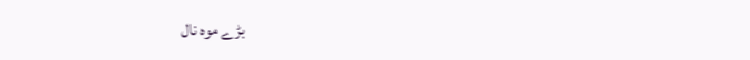بڑے موہ نال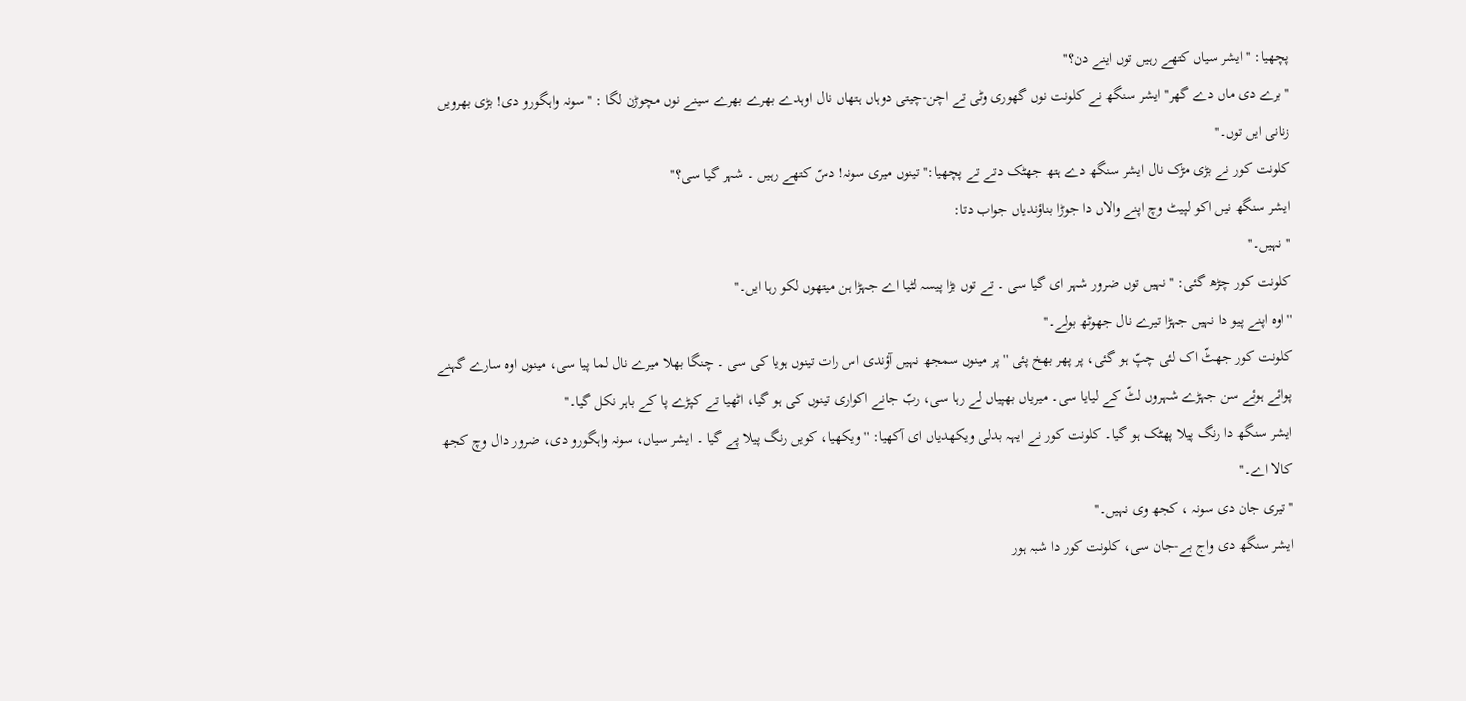پچھیا: ''ایشر سیاں کتھے رہیں توں اینے دن؟''
''برے دی ماں دے گھر'' ایشر سنگھ نے کلونت نوں گھوری وٹی تے اچن-چیتی دوہاں ہتھاں نال اوہدے بھرے بھرے سینے نوں مچوڑن لگا : ''سونہ واہگورو دی! بڑی بھرویں زنانی ایں توں۔''
کلونت کور نے بڑی مڑک نال ایشر سنگھ دے ہتھ جھٹک دتے تے پچھیا:'' تینوں میری سونہ! دسّ کتھے رہیں ۔ شہر گیا سی؟''
ایشر سنگھ نیں اکو لپیٹ وچ اپنے والاں دا جوڑا بناؤندیاں جواب دتا:
''نہیں۔''
کلونت کور چڑھ گئی: ''نہیں توں ضرور شہر ای گیا سی ۔ تے توں بڑا پیسہ لٹیا اے جہڑا ہن میتھوں لکو رہا ایں۔''
''اوہ اپنے پیو دا نہیں جہڑا تیرے نال جھوٹھ بولے۔''
کلونت کور جھٹّ اک لئی چپّ ہو گئی، پر پھر بھخ پئی ''پر مینوں سمجھ نہیں آؤندی اس رات تینوں ہویا کی سی ۔ چنگا بھلا میرے نال لما پیا سی، مینوں اوہ سارے گہنے پوائے ہوئے سن جہڑے شہروں لٹّ کے لیایا سی۔ میریاں بھپیاں لے رہا سی، ربّ جانے اکواری تینوں کی ہو گیا، اٹھیا تے کپڑے پا کے باہر نکل گیا۔''
ایشر سنگھ دا رنگ پیلا پھٹک ہو گیا۔ کلونت کور نے ایہہ بدلی ویکھدیاں ای آکھیا: ''ویکھیا، کویں رنگ پیلا پے گیا ۔ ایشر سیاں، سونہ واہگورو دی، ضرور دال وچ کجھ کالا اے۔''
''تیری جان دی سونہ ، کجھ وی نہیں۔''
ایشر سنگھ دی واج بے-جان سی، کلونت کور دا شبہ ہور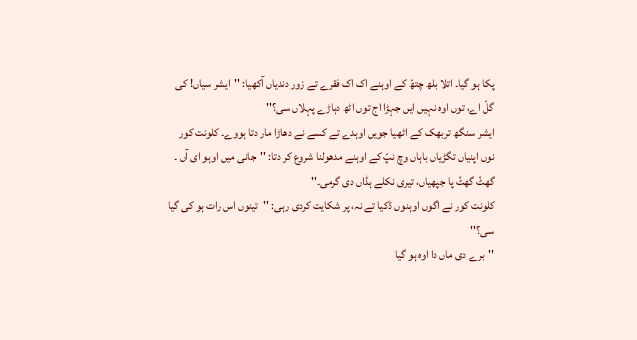پکا ہو گیا۔ اتلا بلھ چتھّ کے اوہنے اک اک فقرے تے زور دندیاں آکھیا: ''ایشر سیاں! کی گلّ اے، توں اوہ نہیں ایں جہڑا اج توں اٹھ دہاڑے پہلاں سی؟''
ایشر سنگھ تربھک کے اٹھیا جویں اوہدے تے کسے نے دھاڑا مار دتا ہووے۔ کلونت کور نوں اپنیاں تگڑیاں باہاں وچ نپّ کے اوہنے مدھولنا شروع کر دتا: ''جانی میں اوہو ای آں ۔ گھٹّ گھٹّ پا جپھیاں، تیری نکلے ہڈاں دی گرمی۔''
کلونت کور نے اگوں اوہنوں ڈکیا تے نہ، پر شکایت کردی رہی: ''تینوں اس رات ہو کی گیا سی؟''
''برے دی ماں دا اوہ ہو گیا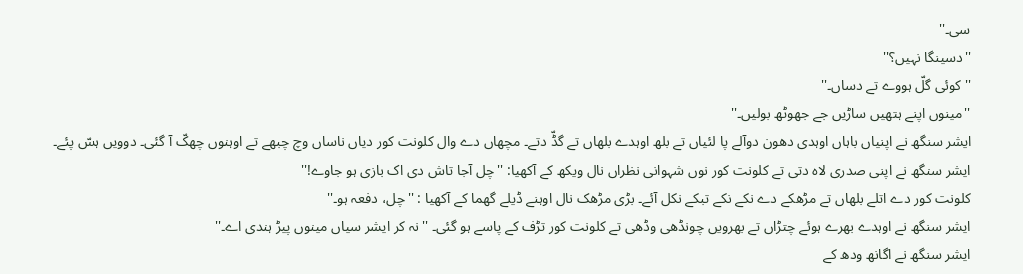سی۔''
''دسینگا نہیں؟''
''کوئی گلّ ہووے تے دساں۔''
''مینوں اپنے ہتھیں ساڑیں جے جھوٹھ بولیں۔''
ایشر سنگھ نے اپنیاں باہاں اوہدی دھون دوآلے پا لئیاں تے بلھ اوہدے بلھاں تے گڈّ دتے۔ مچھاں دے وال کلونت کور دیاں ناساں وچ چبھے تے اوہنوں چھکّ آ گئی۔ دوویں ہسّ پئے۔
ایشر سنگھ نے اپنی صدری لاہ دتی تے کلونت کور نوں شہوانی نظراں نال ویکھ کے آکھیا: ''چل آجا تاش دی اک بازی ہو جاوے!''
کلونت کور دے اتلے بلھاں تے مڑھکے دے نکے نکے تبکے نکل آئے۔ بڑی مڑھک نال اوہنے ڈیلے گھما کے آکھیا : ''چل، دفعہ ہو۔''
ایشر سنگھ نے اوہدے بھرے ہوئے چتڑاں تے بھرویں چونڈھی وڈھی تے کلونت کور تڑف کے پاسے ہو گئی۔ ''نہ کر ایشر سیاں مینوں پیڑ ہندی اے۔''
ایشر سنگھ نے اگانھ ودھ کے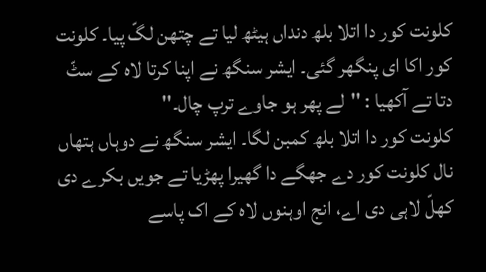کلونت کور دا اتلا بلھ دنداں ہیٹھ لیا تے چتھن لگّ پیا۔ کلونت کور اکا ای پنگھر گئی۔ ایشر سنگھ نے اپنا کرتا لاہ کے سٹّ دتا تے آکھیا : ''لے پھر ہو جاوے ترپ چال۔''
کلونت کور دا اتلا بلھ کمبن لگا۔ ایشر سنگھ نے دوہاں ہتھاں نال کلونت کور دے جھگے دا گھیرا پھڑیا تے جویں بکرے دی کھلّ لاہی دی اے، انج اوہنوں لاہ کے اک پاسے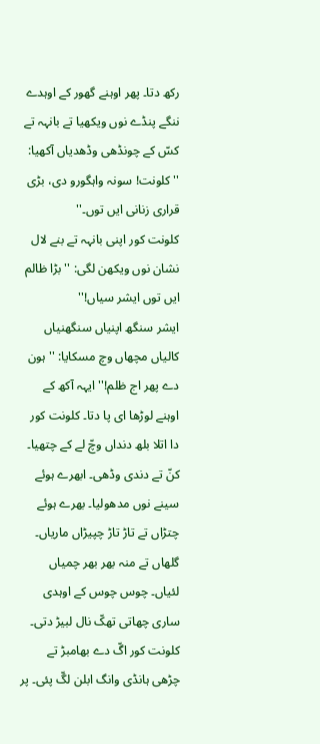رکھ دتا۔ پھر اوہنے گھور کے اوہدے ننگے پنڈے نوں ویکھیا تے بانہہ تے کسّ کے چونڈھی وڈھدیاں آکھیا: ''کلونت! سونہ واہگورو دی، بڑی قراری زنانی ایں توں۔''
کلونت کور اپنی بانہہ تے بنے لال نشان نوں ویکھن لگی: ''بڑا ظالم ایں توں ایشر سیاں!''
ایشر سنگھ اپنیاں سنگھنیاں کالیاں مچھاں وچ مسکایا: ''ہون دے پھر اج ظلم!'' ایہہ آکھ کے اوہنے لوڑھا ای پا دتا۔ کلونت کور دا اتلا بلھ دنداں وچّ لے کے چتھیا۔ کنّ تے دندی وڈھی۔ ابھرے ہوئے سینے نوں مدھولیا۔ بھرے ہوئے چتڑاں تے تاڑ تاڑ چپیڑاں ماریاں۔ گلھاں تے منہ بھر بھر چمیاں لئیاں۔ چوس چوس کے اوہدی ساری چھاتی تھکّ نال لبیڑ دتی۔
کلونت کور اگّ دے بھامبڑ تے چڑھی ہانڈی وانگ ابلن لگّ پئی۔ پر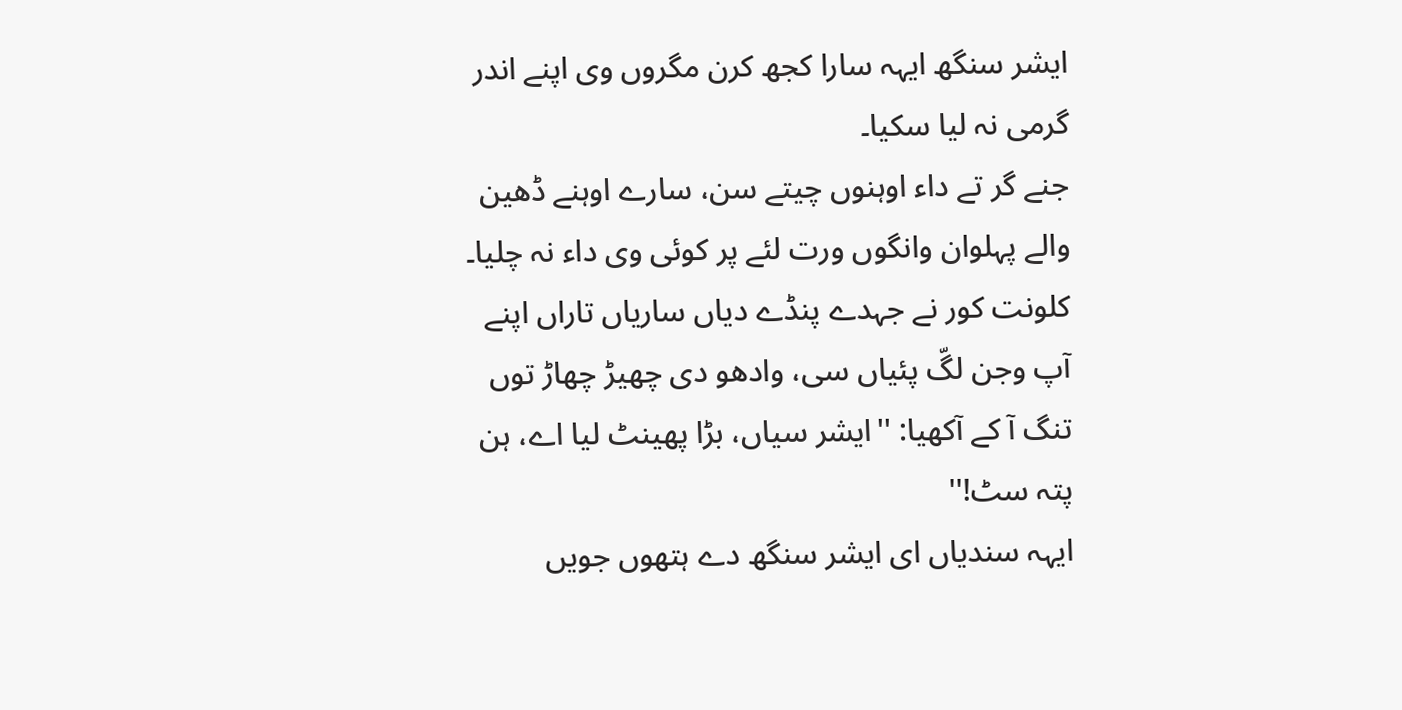ایشر سنگھ ایہہ سارا کجھ کرن مگروں وی اپنے اندر گرمی نہ لیا سکیا۔
جنے گر تے داء اوہنوں چیتے سن، سارے اوہنے ڈھین والے پہلوان وانگوں ورت لئے پر کوئی وی داء نہ چلیا۔ کلونت کور نے جہدے پنڈے دیاں ساریاں تاراں اپنے آپ وجن لگّ پئیاں سی، وادھو دی چھیڑ چھاڑ توں تنگ آ کے آکھیا: ''ایشر سیاں، بڑا پھینٹ لیا اے، ہن پتہ سٹ!''
ایہہ سندیاں ای ایشر سنگھ دے ہتھوں جویں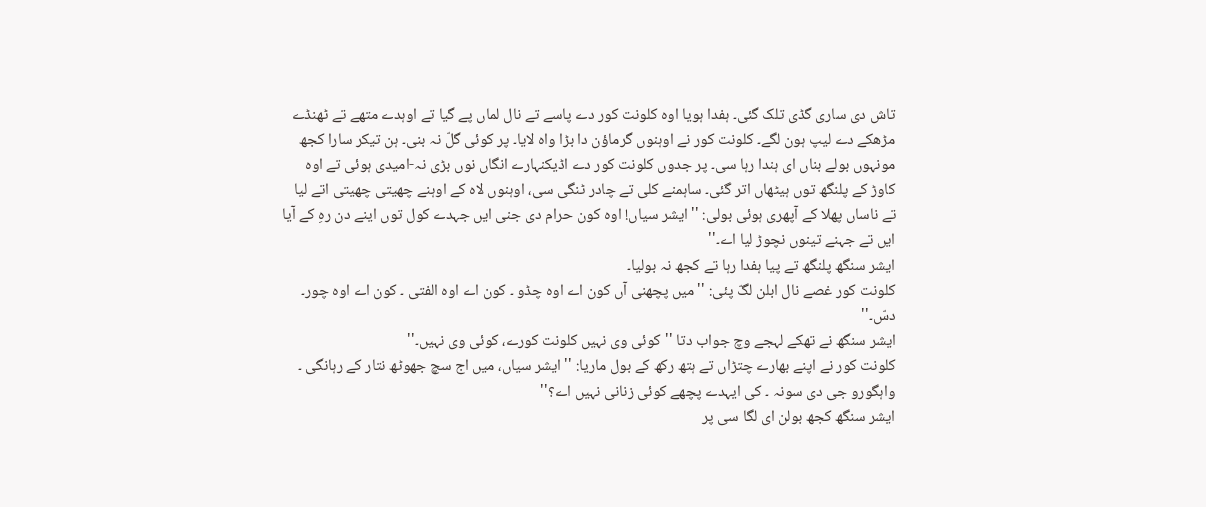تاش دی ساری گڈی تلک گئی۔ ہفدا ہویا اوہ کلونت کور دے پاسے تے نال لماں پے گیا تے اوہدے متھے تے ٹھنڈے مڑھکے دے لیپ ہون لگے۔ کلونت کور نے اوہنوں گرماؤن دا بڑا واہ لایا۔ پر کوئی گلّ نہ بنی۔ ہن تیکر سارا کجھ مونہوں بولے بناں ای ہندا رہا سی۔ پر جدوں کلونت کور دے اڈیکنہارے انگاں نوں بڑی نہ-امیدی ہوئی تے اوہ کاوڑ کے پلنگھ توں ہیٹھاں اتر گئی۔ ساہمنے کلی تے چادر ٹنگی سی، اوہنوں لاہ کے اوہنے چھیتی چھیتی اتے لیا تے ناساں پھلا کے آپھری ہوئی بولی: ''ایشر سیاں! اوہ کون حرام دی جنی ایں جہدے کول توں اینے دن رہِ کے آیا ایں تے جہنے تینوں نچوڑ لیا اے۔''
ایشر سنگھ پلنگھ تے پیا ہفدا رہا تے کجھ نہ بولیا۔
کلونت کور غصے نال ابلن لگّ پئی: ''میں پچھنی آں کون اے اوہ چڈو ۔ کون اے اوہ الفتی ۔ کون اے اوہ چور۔ دسّ۔''
ایشر سنگھ نے تھکے لہجے وچ جواب دتا ''کوئی وی نہیں کلونت کورے، کوئی وی نہیں۔''
کلونت کور نے اپنے بھارے چتڑاں تے ہتھ رکھ کے بول ماریا: ''ایشر سیاں، میں اج سچ جھوٹھ نتار کے رہانگی ۔ واہگورو جی دی سونہ ۔ کی ایہدے پچھے کوئی زنانی نہیں اے؟''
ایشر سنگھ کجھ بولن ای لگا سی پر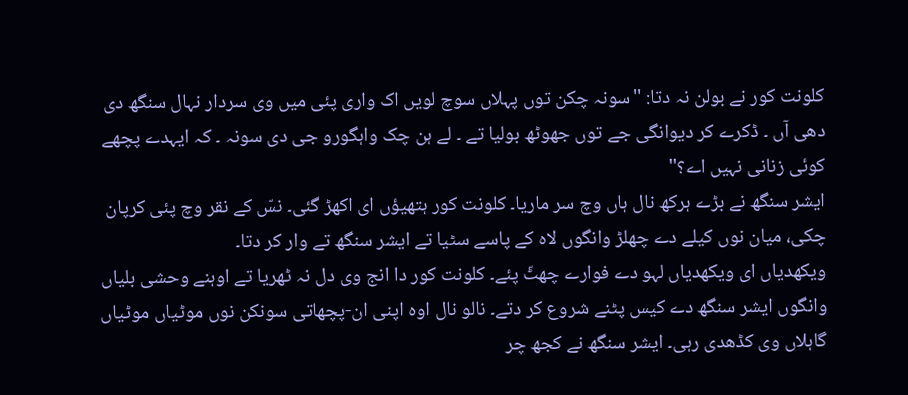کلونت کور نے بولن نہ دتا: ''سونہ چکن توں پہلاں سوچ لویں اک واری پئی میں وی سردار نہال سنگھ دی دھی آں ۔ ڈکرے کر دیوانگی جے توں جھوٹھ بولیا تے ۔ لے ہن چک واہگورو جی دی سونہ ۔ کہ ایہدے پچھے کوئی زنانی نہیں اے؟''
ایشر سنگھ نے بڑے ہرکھ نال ہاں وچ سر ماریا۔ کلونت کور ہتھیؤں ای اکھڑ گئی۔ نسّ کے نقر وچ پئی کرپان چکی، میان نوں کیلے دے چھلڑ وانگوں لاہ کے پاسے سٹیا تے ایشر سنگھ تے وار کر دتا۔
ویکھدیاں ای ویکھدیاں لہو دے فوارے چھٹّ پئے۔ کلونت کور دا انج وی دل نہ ٹھریا تے اوہنے وحشی بلیاں وانگوں ایشر سنگھ دے کیس پٹنے شروع کر دتے۔ نالو نال اوہ اپنی ان-پچھاتی سونکن نوں موٹیاں موٹیاں گاہلاں وی کڈھدی رہی۔ ایشر سنگھ نے کجھ چر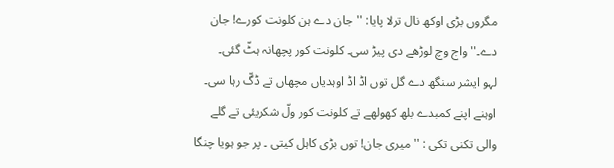مگروں بڑی اوکھ نال ترلا پایا: ''جان دے ہن کلونت کورے! جان دے۔'' واج وچ لوڑھے دی پیڑ سی۔ کلونت کور پچھانہ ہٹّ گئی۔
لہو ایشر سنگھ دے گل توں اڈ اڈ اوہدیاں مچھاں تے ڈگّ رہا سی۔ اوہنے اپنے کمبدے بلھ کھولھے تے کلونت کور ولّ شکریئی تے گلے والی تکنی تکی : ''میری جان! توں بڑی کاہل کیتی ۔ پر جو ہویا چنگا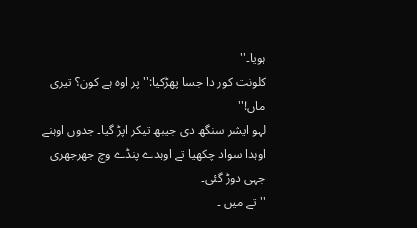ہویا۔''
کلونت کور دا جسا پھڑکیا:''پر اوہ ہے کون؟ تیری ماں!''
لہو ایشر سنگھ دی جیبھ تیکر اپڑ گیا۔ جدوں اوہنے اوہدا سواد چکھیا تے اوہدے پنڈے وچ جھرجھری جہی دوڑ گئی۔
''تے میں ۔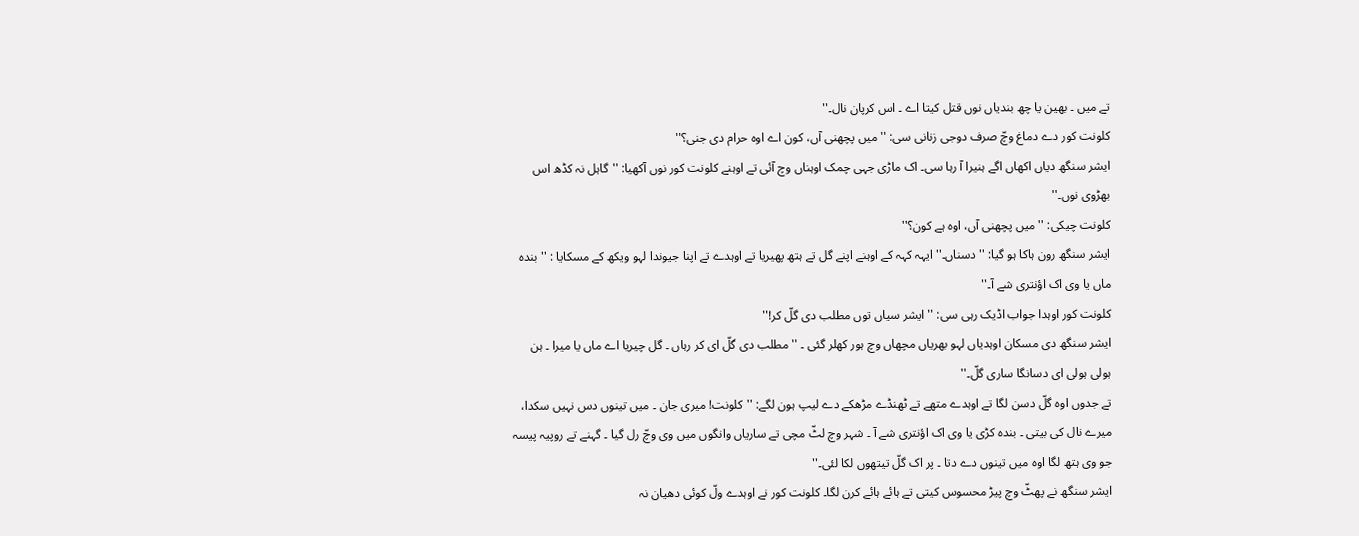تے میں ۔ بھین یا چھ بندیاں نوں قتل کیتا اے ۔ اس کرپان نال۔''
کلونت کور دے دماغ وچّ صرف دوجی زنانی سی: ''میں پچھنی آں، کون اے اوہ حرام دی جنی؟''
ایشر سنگھ دیاں اکھاں اگے ہنیرا آ رہا سی۔ اک ماڑی جہی چمک اوہناں وچ آئی تے اوہنے کلونت کور نوں آکھیا: ''گاہل نہ کڈھ اس بھڑوی نوں۔''
کلونت چیکی: ''میں پچھنی آں، اوہ ہے کون؟''
ایشر سنگھ رون ہاکا ہو گیا: ''دسناں۔'' ایہہ کہہ کے اوہنے اپنے گل تے ہتھ پھیریا تے اوہدے تے اپنا جیوندا لہو ویکھ کے مسکایا : ''بندہ ماں یا وی اک اؤنتری شے آ۔''
کلونت کور اوہدا جواب اڈیک رہی سی: ''ایشر سیاں توں مطلب دی گلّ کر!''
ایشر سنگھ دی مسکان اوہدیاں لہو بھریاں مچھاں وچ ہور کھلر گئی ۔ ''مطلب دی گلّ ای کر رہاں ۔ گل چیریا اے ماں یا میرا ۔ ہن ہولی ہولی ای دسانگا ساری گلّ۔''
تے جدوں اوہ گلّ دسن لگا تے اوہدے متھے تے ٹھنڈے مڑھکے دے لیپ ہون لگے: ''کلونت! میری جان ۔ میں تینوں دس نہیں سکدا، میرے نال کی بیتی ۔ بندہ کڑی یا وی اک اؤنتری شے آ ۔ شہر وچ لٹّ مچی تے ساریاں وانگوں میں وی وچّ رل گیا ۔ گہنے تے روپیہ پیسہ جو وی ہتھ لگا اوہ میں تینوں دے دتا ۔ پر اک گلّ تیتھوں لکا لئی۔''
ایشر سنگھ نے پھٹّ وچ پیڑ محسوس کیتی تے ہائے ہائے کرن لگا۔ کلونت کور نے اوہدے ولّ کوئی دھیان نہ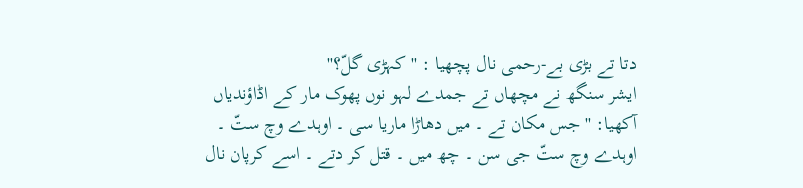دتا تے بڑی بے-رحمی نال پچھیا : ''کہڑی گلّ؟''
ایشر سنگھ نے مچھاں تے جمدے لہو نوں پھوک مار کے اڈاؤندیاں آکھیا: ''جس مکان تے ۔ میں دھاڑا ماریا سی ۔ اوہدے وچ ستّ ۔ اوہدے وچ ستّ جی سن ۔ چھ میں ۔ قتل کر دتے ۔ اسے کرپان نال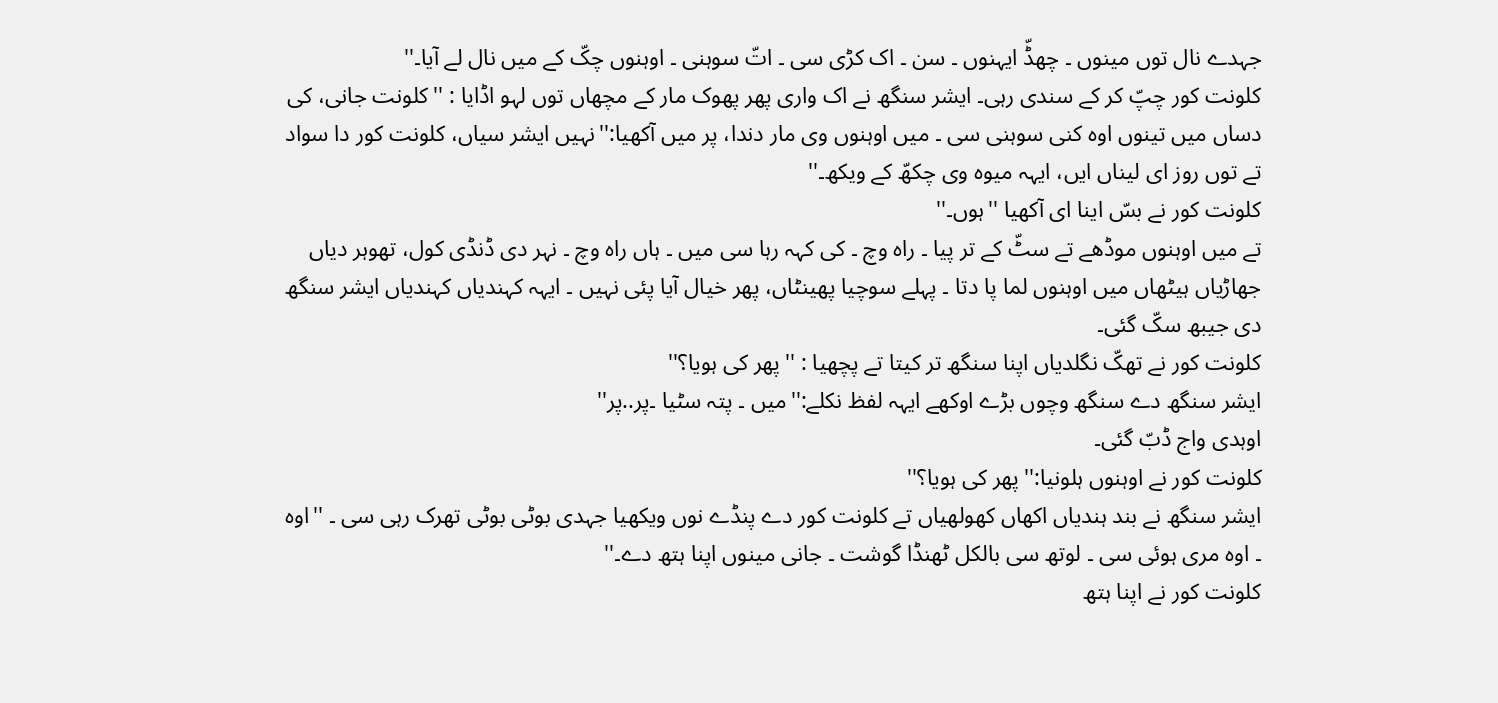جہدے نال توں مینوں ۔ چھڈّ ایہنوں ۔ سن ۔ اک کڑی سی ۔ اتّ سوہنی ۔ اوہنوں چکّ کے میں نال لے آیا۔''
کلونت کور چپّ کر کے سندی رہی۔ ایشر سنگھ نے اک واری پھر پھوک مار کے مچھاں توں لہو اڈایا : ''کلونت جانی، کی دساں میں تینوں اوہ کنی سوہنی سی ۔ میں اوہنوں وی مار دندا، پر میں آکھیا:''نہیں ایشر سیاں، کلونت کور دا سواد تے توں روز ای لیناں ایں، ایہہ میوہ وی چکھّ کے ویکھ۔''
کلونت کور نے بسّ اینا ای آکھیا ''ہوں۔''
تے میں اوہنوں موڈھے تے سٹّ کے تر پیا ۔ راہ وچ ۔ کی کہہ رہا سی میں ۔ ہاں راہ وچ ۔ نہر دی ڈنڈی کول، تھوہر دیاں جھاڑیاں ہیٹھاں میں اوہنوں لما پا دتا ۔ پہلے سوچیا پھینٹاں، پھر خیال آیا پئی نہیں ۔ ایہہ کہندیاں کہندیاں ایشر سنگھ دی جیبھ سکّ گئی۔
کلونت کور نے تھکّ نگلدیاں اپنا سنگھ تر کیتا تے پچھیا : ''پھر کی ہویا؟''
ایشر سنگھ دے سنگھ وچوں بڑے اوکھے ایہہ لفظ نکلے:''میں ۔ پتہ سٹیا ۔پر..پر''
اوہدی واج ڈبّ گئی۔
کلونت کور نے اوہنوں ہلونیا:''پھر کی ہویا؟''
ایشر سنگھ نے بند ہندیاں اکھاں کھولھیاں تے کلونت کور دے پنڈے نوں ویکھیا جہدی بوٹی بوٹی تھرک رہی سی ۔ ''اوہ ۔ اوہ مری ہوئی سی ۔ لوتھ سی بالکل ٹھنڈا گوشت ۔ جانی مینوں اپنا ہتھ دے۔''
کلونت کور نے اپنا ہتھ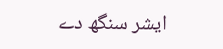ایشر سنگھ دے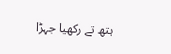ہتھ تے رکھیا جہڑا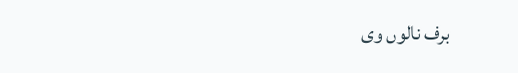برف نالوں وی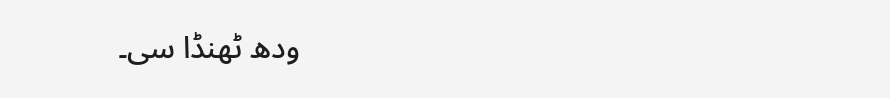ودھ ٹھنڈا سی۔